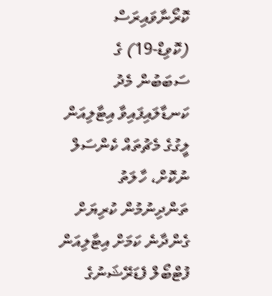ކޮރޯނާވައިރަސް (ކޮވިޑް-19) ގެ ސަބަބުން މެދު ކަނޑާލައިފައިވާ އިޓާލިއަން ލީގުގެ މެޗުތައް ކެންސަލް ނުކޮށް، ހާލަތު ތަންދިނުމުން ކުރިޔަށް ގެންދާނެ ކަމަށް އިޓާލިއަން ފުޓްބޯލް ފެޑަރޭޝަނުގެ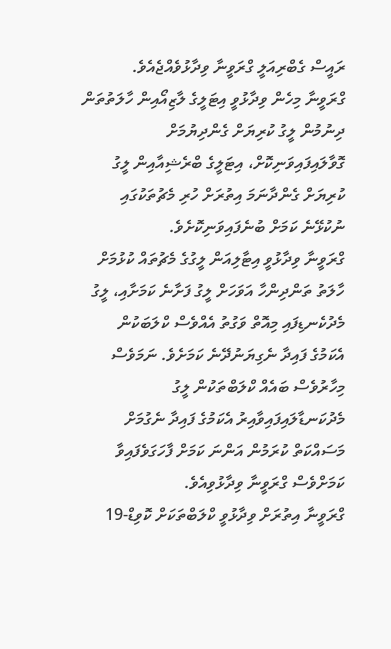ރައީސް ގެބްރިއަލީ ގްރަވީނާ ވިދާޅުވެއްޖެއެވެ.
ގްރަވީނާ މިހެން ވިދާޅުވީ އިޓަލީގެ ލާޒިއޯއިން ހާލަތުތަން ދިނުމުން ލީގު ކުރިޔަށް ގެންދިޔުމަށް ގޮވާލައިފައިވަނިކޮށް، އިޓަލީގެ ބްރެޝިއާއިން ލީގު ކުރިޔަށް ގެންދާނަމަ އިތުރަށް ހުރި މެޗުތަކުގައި ނުކުޅޭނެ ކަމަށް ބުނެފައިވަނިކޮށެވެ.
ގްރަވީނާ ވިދާޅުވީ އިޓާލިއަން ލީގުގެ މެޗުތައް ކުޅުމަށް ހާލަތު ތަންދިންހާ އަވަހަށް ލީގު ފަށާނެ ކަމަށާއި، ލީގު މެދުކެނޑިފައި މިއޮތް ވަގުތު އެއްވެސް ކްލަބަކުން އެކަމުގެ ފައިދާ ނެގިޔަނުދޭނެ ކަމަށެވެ. ނަމަވެސް މިހާރުވެސް ބައެއް ކްލަބްތަކުން ލީގު މެދުކަނޑާލައިފައިވާއިރު އެކަމުގެ ފައިދާ ނެގުމަށް މަސައްކަތް ކުރަމުން އަންނަ ކަމަށް ފާހަގަވެފައިވާ ކަމަށްވެސް ގްރަވީނާ ވިދާޅުވިއެވެ.
ގްރަވީނާ އިތުރަށް ވިދާޅުވީ ކްލަބްތަކަށް ކޮވިޑް-19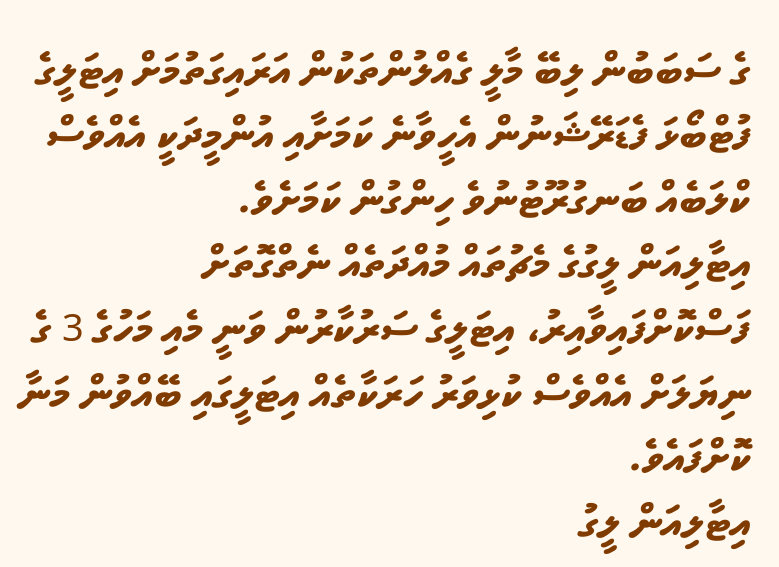ގެ ސަބަބުން ލިބޭ މާލީ ގެއްލުންތަކުން އަރައިގަތުމަށް އިޓަލީގެ ފުޓްބޯޅަ ފެޑަރޭޝަނުން އެހީވާނެ ކަމަށާއި އުންމީދަކީ އެއްވެސް ކްލަބެއް ބަނގުރޫޓުނުވެ ހިންގުން ކަމަށެވެ.
އިޓާލިއަން ލީގުގެ މެޗުތައް މުއްދަތެއް ނެތްގޮތަށް ފަސްކޮށްފައިވާއިރު، އިޓަލީގެ ސަރުކާރުން ވަނީ މެއި މަހުގެ 3 ގެ ނިޔަލަށް އެއްވެސް ކުޅިވަރު ހަރަކާތެއް އިޓަލީގައި ބޭއްވުން މަނާ ކޮށްފައެވެ.
އިޓާލިއަން ލީގު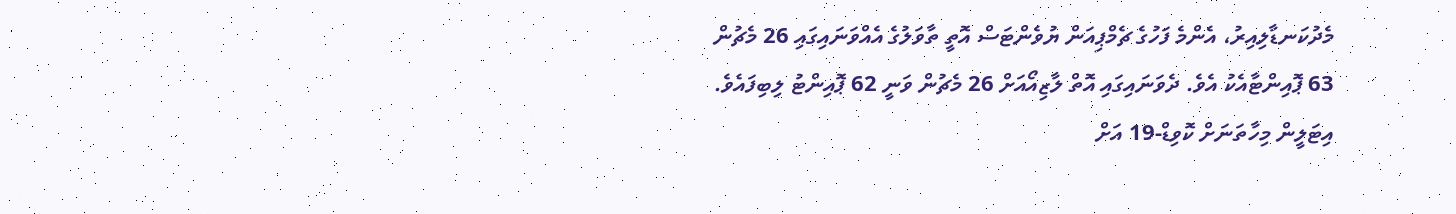މެދުކަނޑާލިއިރު، އެންމެ ފަހުގެ ޗެމްޕިއަން ޔުވެންޓަސް އޮތީ ތާވަލުގެ އެއްވަނައިގައި 26 މެޗުން 63 ޕޮއިންޓާއެކު އެވެ. ދެވަނައިގައި އޮތް ލާޒިއޯއަށް 26 މެޗުން ވަނީ 62 ޕޮއިންޓު ލިބިފައެވެ.
އިޓަލީން މިހާތަނަށް ކޮވިޑް-19 އަށް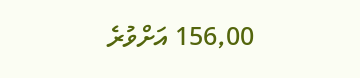156,00 އަށްވުރެ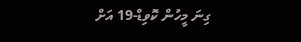ގިނަ މީހުން ކޮވިޑް-19 އަށް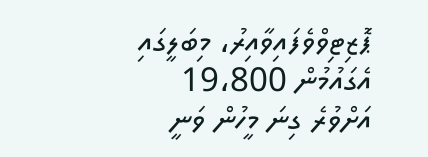ޕޮޒިޓިވްވެފައިވާއިރު، މިބަލީގައި އެގައުމުން 19،800 އަށްވުރެ ގިނަ މީހުން ވަނީ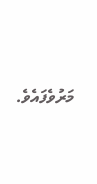މަރުވެފައެވެ.